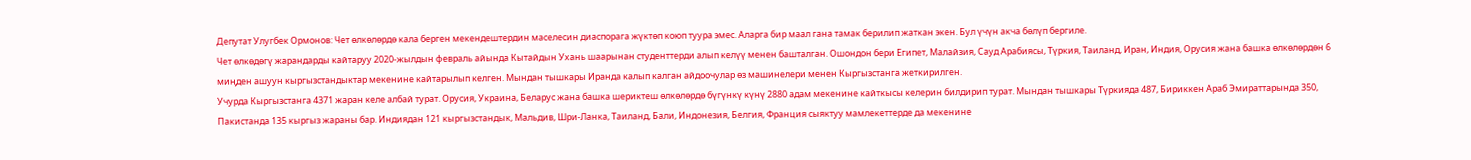Депутат Улугбек Ормонов: Чет өлкөлөрдө кала берген мекендештердин маселесин диаспорага жүктөп коюп туура эмес. Аларга бир маал гана тамак берилип жаткан экен. Бул үчүн акча бөлүп бергиле.
Чет өлкөдөгү жарандарды кайтаруу 2020-жылдын февраль айында Кытайдын Ухань шаарынан студенттерди алып келүү менен башталган. Ошондон бери Египет, Малайзия, Сауд Арабиясы, Түркия, Таиланд, Иран, Индия, Орусия жана башка өлкөлөрдөн 6 миңден ашуун кыргызстандыктар мекенине кайтарылып келген. Мындан тышкары Иранда калып калган айдоочулар өз машинелери менен Кыргызстанга жеткирилген.
Учурда Кыргызстанга 4371 жаран келе албай турат. Орусия, Украина, Беларус жана башка шериктеш өлкөлөрдө бүгүнкү күнү 2880 адам мекенине кайткысы келерин билдирип турат. Мындан тышкары Түркияда 487, Бириккен Араб Эмираттарында 350, Пакистанда 135 кыргыз жараны бар. Индиядан 121 кыргызстандык, Мальдив, Шри-Ланка, Таиланд, Бали, Индонезия, Белгия, Франция сыяктуу мамлекеттерде да мекенине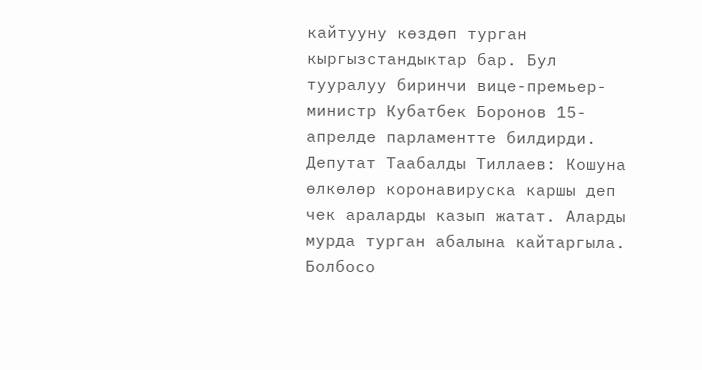кайтууну көздөп турган кыргызстандыктар бар. Бул тууралуу биринчи вице-премьер-министр Кубатбек Боронов 15-апрелде парламентте билдирди.
Депутат Таабалды Тиллаев: Кошуна өлкөлөр коронавируска каршы деп чек араларды казып жатат. Аларды мурда турган абалына кайтаргыла. Болбосо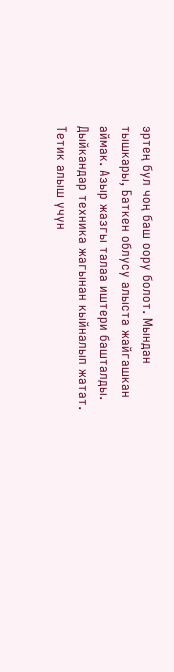эртең бул чоң баш оору болот. Мындан тышкары, Баткен облусу алыста жайгашкан аймак. Азыр жазгы талаа иштери башталды. Дыйкандар техника жагынан кыйналып жатат. Тетик алыш үчүн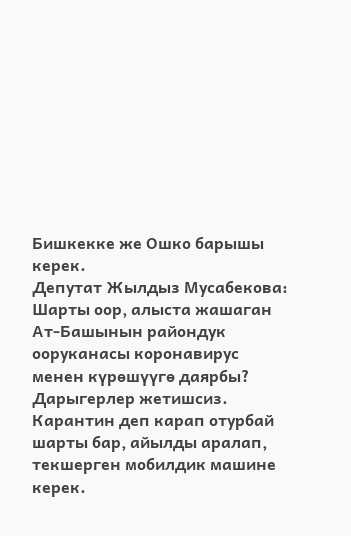Бишкекке же Ошко барышы керек.
Депутат Жылдыз Мусабекова: Шарты оор, алыста жашаган Ат-Башынын райондук ооруканасы коронавирус менен күрөшүүгө даярбы? Дарыгерлер жетишсиз. Карантин деп карап отурбай шарты бар, айылды аралап, текшерген мобилдик машине керек.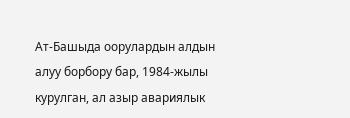Ат-Башыда оорулардын алдын алуу борбору бар, 1984-жылы курулган, ал азыр авариялык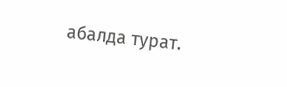абалда турат.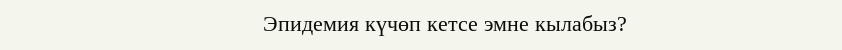Эпидемия күчөп кетсе эмне кылабыз?